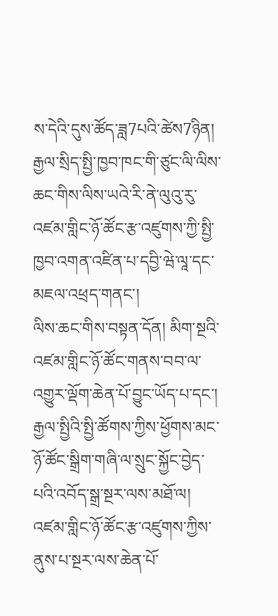ས་དེའི་དུས་ཚོད་ཟླ7པའི་ཚེས7ཉིན། རྒྱལ་སྲིད་སྤྱི་ཁྱབ་ཁང་གི་ཙུང་ལི་ལིས་ཆང་གིས་ལིས་ཡའེ་རི་ནེ་ལུའུ་རུ་འཛམ་གླིང་ཉོ་ཚོང་རྩ་འཛུགས་ཀྱི་སྤྱི་ཁྱབ་འགན་འཛིན་པ་དབྱི་ཝེ་ལཱ་དང་མཇལ་འཕྲད་གནང་།
ལིས་ཆང་གིས་བསྟན་དོན། མིག་སྔའི་འཛམ་གླིང་ཉོ་ཚོང་གནས་བབ་ལ་འགྱུར་ལྡོག་ཆེན་པོ་བྱུང་ཡོད་པ་དང་། རྒྱལ་སྤྱིའི་སྤྱི་ཚོགས་ཀྱིས་ཕྱོགས་མང་ཉོ་ཚོང་སྒྲིག་གཞི་ལ་སྲུང་སྐྱོང་བྱེད་པའི་འབོད་སྒྲ་སྔར་ལས་མཐོ་ལ། འཛམ་གླིང་ཉོ་ཚོང་རྩ་འཛུགས་ཀྱིས་ནུས་པ་སྔར་ལས་ཆེན་པོ་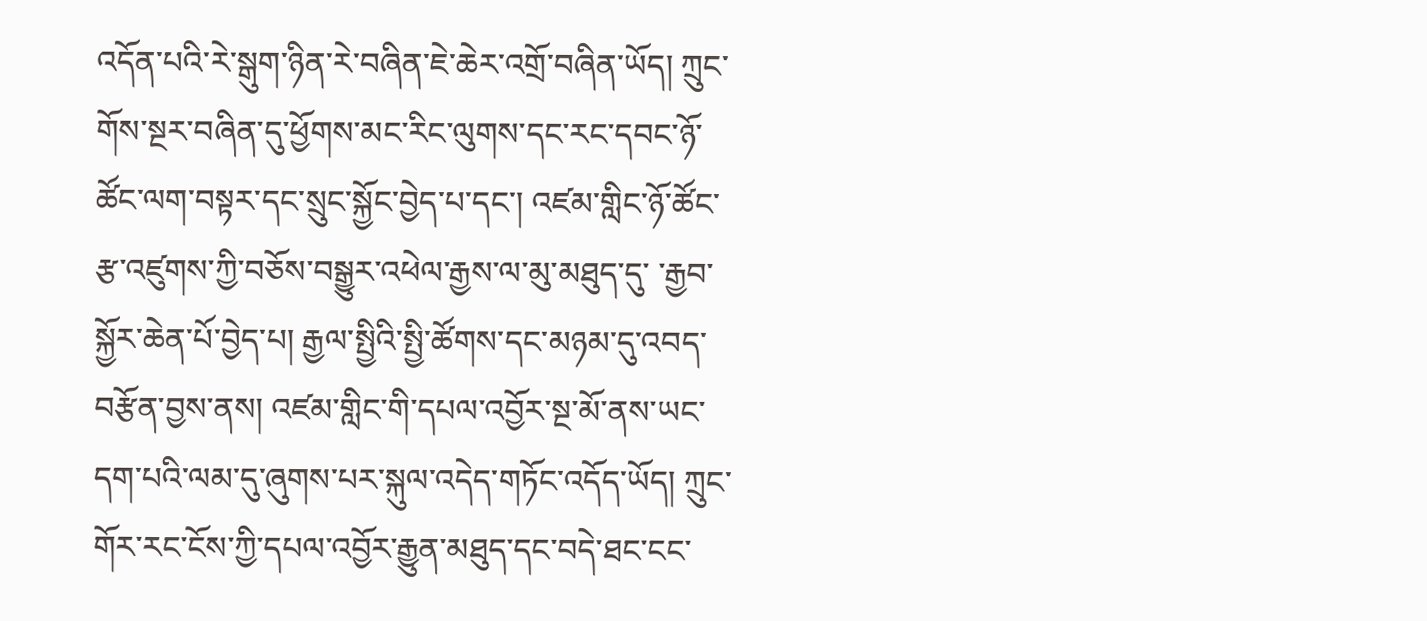འདོན་པའི་རེ་སྒུག་ཉིན་རེ་བཞིན་ཇེ་ཆེར་འགྲོ་བཞིན་ཡོད། ཀྲུང་གོས་སྔར་བཞིན་དུ་ཕྱོགས་མང་རིང་ལུགས་དང་རང་དབང་ཉོ་ཚོང་ལག་བསྟར་དང་སྲུང་སྐྱོང་བྱེད་པ་དང་། འཛམ་གླིང་ཉོ་ཚོང་རྩ་འཛུགས་ཀྱི་བཅོས་བསྒྱུར་འཕེལ་རྒྱས་ལ་མུ་མཐུད་དུ་ ་རྒྱབ་སྐྱོར་ཆེན་པོ་བྱེད་པ། རྒྱལ་སྤྱིའི་སྤྱི་ཚོགས་དང་མཉམ་དུ་འབད་བརྩོན་བྱས་ནས། འཛམ་གླིང་གི་དཔལ་འབྱོར་སྔ་མོ་ནས་ཡང་དག་པའི་ལམ་དུ་ཞུགས་པར་སྐུལ་འདེད་གཏོང་འདོད་ཡོད། ཀྲུང་གོར་རང་ངོས་ཀྱི་དཔལ་འབྱོར་རྒྱུན་མཐུད་དང་བདེ་ཐང་ངང་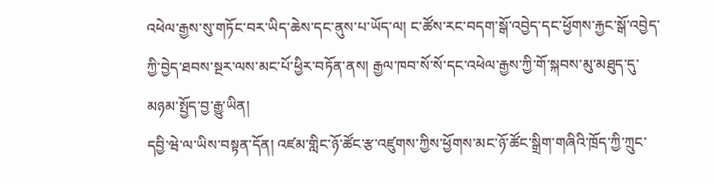འཕེལ་རྒྱས་སུ་གཏོང་བར་ཡིད་ཆེས་དང་ནུས་པ་ཡོད་ལ། ང་ཚོས་རང་བདག་སྒོ་འབྱེད་དང་ཕྱོགས་རྐྱང་སྒོ་འབྱེད་ཀྱི་བྱེད་ཐབས་སྔར་ལས་མང་པོ་ཕྱིར་བཏོན་ནས། རྒྱལ་ཁབ་སོ་སོ་དང་འཕེལ་རྒྱས་ཀྱི་གོ་སྐབས་མུ་མཐུད་དུ་མཉམ་སྤྱོད་བྱ་རྒྱུ་ཡིན།
དབྱི་ཝེ་ལ་ཡིས་བསྟན་དོན། འཛམ་གླིང་ཉོ་ཚོང་རྩ་འཛུགས་ཀྱིས་ཕྱོགས་མང་ཉོ་ཚོང་སྒྲིག་གཞིའི་ཁྲོད་ཀྱི་ཀྲུང་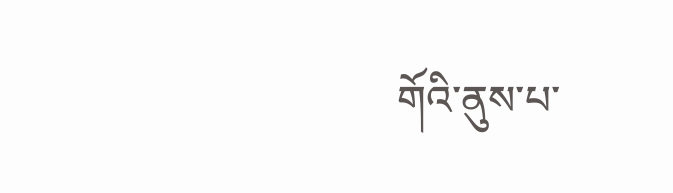གོའི་ནུས་པ་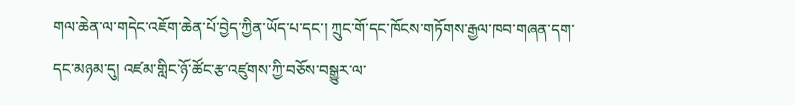གལ་ཆེན་ལ་གདེང་འཇོག་ཆེན་པོ་བྱེད་ཀྱིན་ཡོད་པ་དང་། ཀྲུང་གོ་དང་ཁོངས་གཏོགས་རྒྱལ་ཁབ་གཞན་དག་དང་མཉམ་དུ། འཛམ་གླིང་ཉོ་ཚོང་རྩ་འཛུགས་ཀྱི་བཅོས་བསྒྱུར་ལ་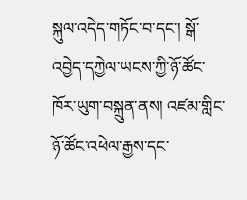སྐུལ་འདེད་གཏོང་བ་དང་། སྒོ་འབྱེད་དཀྱེལ་ཡངས་ཀྱི་ཉོ་ཚོང་ཁོར་ཡུག་བསྐྲུན་ནས། འཛམ་གླིང་ཉོ་ཚོང་འཕེལ་རྒྱས་དང་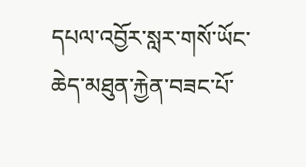དཔལ་འབྱོར་སླར་གསོ་ཡོང་ཆེད་མཐུན་རྐྱེན་བཟང་པོ་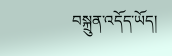བསྐྲུན་འདོད་ཡོད།